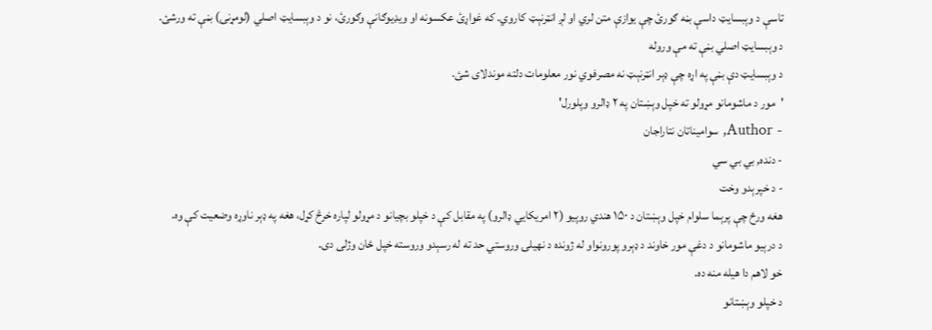تاسې د وېبسایټ داسې بڼه ګورئ چې یوازې متن لري او لږ انټرنېټ کاروي. که غواړئ عکسونه او ویډیوګانې وګورئ، نو د وېبسایټ اصلي (لومړنۍ) بڼې ته ورشئ.
د وېبسایټ اصلي بڼې ته مې وروله
د وېبسایټ دې بڼې په اړه چې ډېر انټرنېټ نه مصرفوي نور معلومات دلته موندلای شئ.
'مور د ماشومانو مړولو ته خپل وېښتان په ۲ ډالرو وپلورل'
- Author, سوامیناتان نتاراجان
- دنده, بي بي سي
- د خپرېدو وخت
هغه ورځ چې پرېما سلوام خپل وېښتان د ۱۵۰ هندي روپیو (۲ امریکايي ډالرو) په مقابل کې د خپلو بچیانو د مړولو لپاره خرڅ کړل، هغه په ډېر ناوړه وضعیت کې وه.
د درېیو ماشومانو د دغې مور خاوند د ډېرو پورونواو له ژونده د نهیلۍ وروستي حد ته له رسېدو وروسته خپل ځان وژلی دی.
خو لاهم دا هیله منه ده.
د خپلو وېښتانو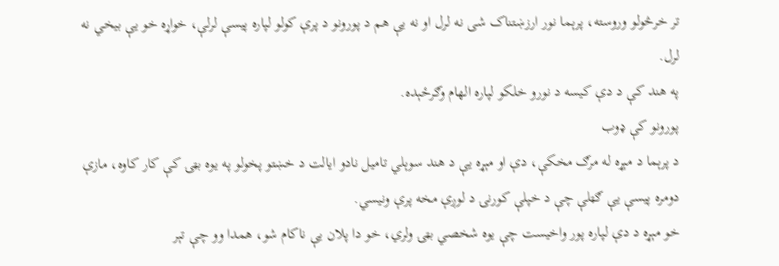تر خرڅولو وروسته، پرېما نور ارزښتناک شی نه لرل او نه یې هم د پورونو د پرې کولو لپاره پیسې لرلې، خواړه خو یې بیخي نه لرل.
په هند کې د دې کیسه د نورو خلکو لپاره الهام وګرځېده.
پورونو کې ډوب
د پرېما د مېړه له مرګ مخکې، دې او مېړه یې د هند سوېلي تامیل نادو ایالت د خښتو پخولو په یوه بټۍ کې کار کاوه، مازې دومره پیسې یې ګټلې چې د خپلې کورنۍ د لوږې مخه پرې ونیسي.
خو مېړه د دې لپاره پور واخیست چې یوه شخصي بټۍ ولري، خو دا پلان یې ناکام شو، همدا وو چې تېر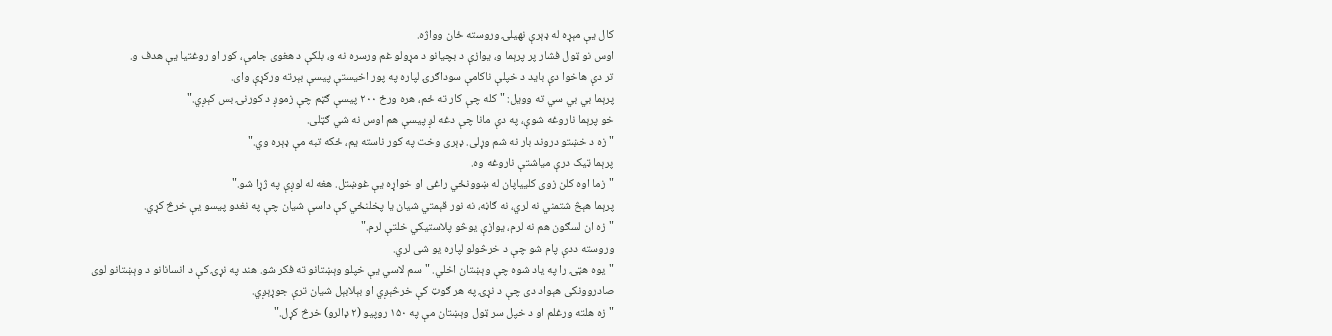کال یې مېړه له ډېرې نهیلۍ وروسته ځان وواژه.
اوس نو ټول فشار پر پرېما و، یوازې د بچیانو د مړولو غم ورسره نه و، بلکې د هغوی جامې، کور او روغتیا یې هدف و.
تر دې هاخوا دې باید د خپلې ناکامې سوداګرۍ لپاره په پور اخیستې پیسې بېرته ورکړې وای.
پرېما بي بي سي ته وویل: "کله چې کار ته ځم، هره ورځ ۲۰۰ پیسې ګټم چې زموږ د کورنۍ بس کېږي."
خو پرېما ناروغه شوې، په دې مانا چې دغه لږ پیسې هم اوس نه شي ګټلی.
"زه د خښتو دروند بار نه شم وړلی. ډېری وخت په کور ناسته یم، ځکه تبه مې ډېره وي."
پرېما ټیک درې میاشتې ناروغه وه.
"زما اوه کلن زوی کلییاپان له ښوونځي راغی او خواړه یې غوښتل. هغه له لوږې په ژړا شو."
پرېما هېڅ شتمني نه لري، نه ګاڼه، نه نور قېمتي شیان یا پخلنځي کې داسې شیان چې په نغدو پیسو یې خرڅ کړي.
"زه ان لسګون هم نه لرم، یوازې یوڅو پلاستیکي خلتې لرم."
وروسته ددې پام شو چې د خرڅولو لپاره یو شی لري.
"یوه هټۍ را په یاد شوه چې وېښتان اخلي. "سم لاسي یې خپلو وېښتانو ته فکر شو. هند په نړۍ کې د انسانانو د وېښتانو لوی صادروونکی هېواد دی چې د نړۍ په هر ګوټ کې خرڅېږي او بېلابېل شیان ترې جوړېږي.
"زه هلته ورغلم او د خپل سر ټول وېښتان مې په ۱۵۰ روپیو (۲ ډالرو) خرڅ کړل."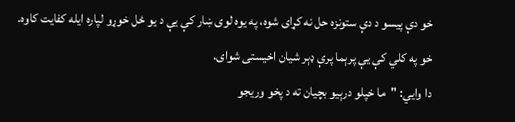خو دې پیسو د دې ستونزه حل نه کړای شوه، په یوه لوی ښار کې یې د یو ځل خوړو لپاره ایله کفایت کاوه. خو په کلي کې یې پرېما پرې ډېر شیان اخیستی شوای.
دا وايي: "ما خپلو درېیو بچیان ته د پخو وریجو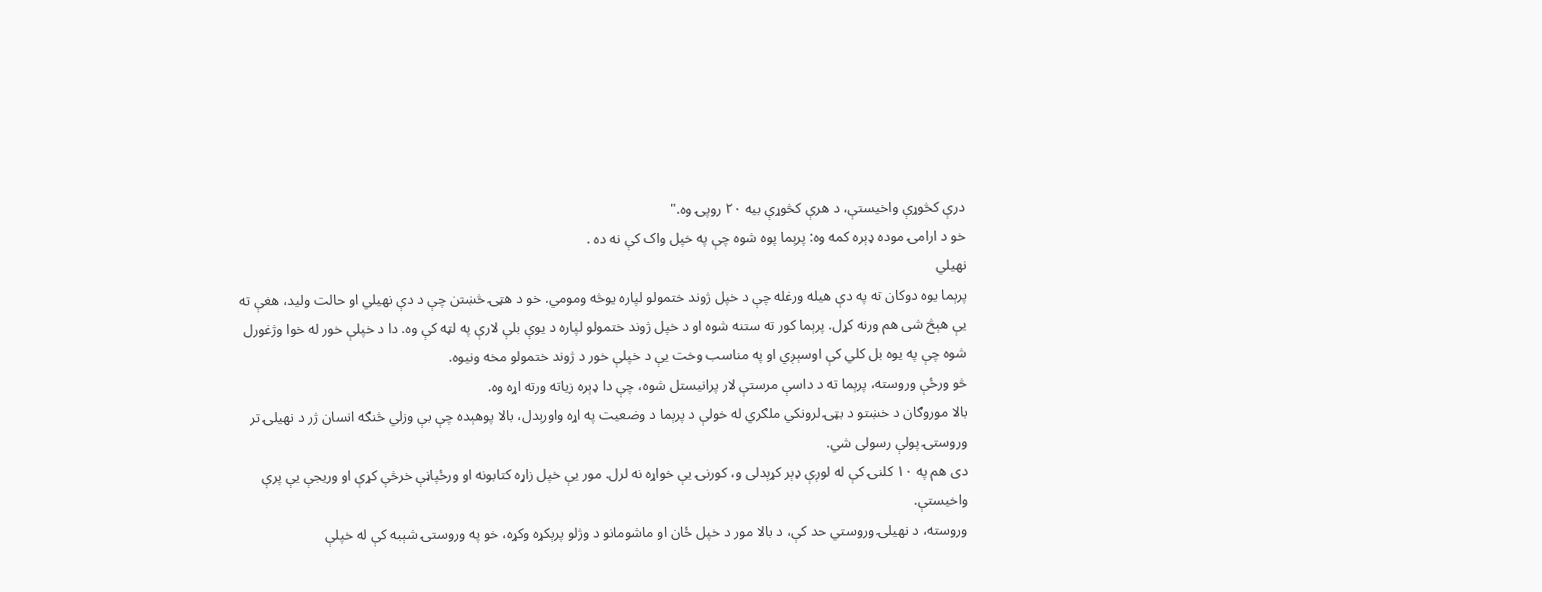درې کڅوړې واخیستې، د هرې کڅوړې بیه ۲۰ روپۍ وه."
خو د ارامۍ موده ډېره کمه وه: پرېما پوه شوه چې په خپل واک کې نه ده .
نهیلي
پرېما یوه دوکان ته په دې هیله ورغله چې د خپل ژوند ختمولو لپاره یوڅه ومومي. خو د هټۍ څښتن چې د دې نهیلي او حالت ولید، هغې ته یې هېڅ شی هم ورنه کړل. پرېما کور ته ستنه شوه او د خپل ژوند ختمولو لپاره د یوې بلې لارې په لټه کې وه. دا د خپلې خور له خوا وژغورل شوه چې په یوه بل کلي کې اوسېږي او په مناسب وخت یې د خپلې خور د ژوند ختمولو مخه ونیوه.
څو ورځې وروسته، پرېما ته د داسې مرستې لار پرانیستل شوه، چې دا ډېره زیاته ورته اړه وه.
بالا موروګان د خښتو د بټۍ لرونکي ملګري له خولې د پرېما د وضعیت په اړه واورېدل، بالا پوهېده چې بې وزلي څنګه انسان ژر د نهیلۍ تر وروستۍ پولې رسولی شي.
دی هم په ۱۰ کلنۍ کې له لوږې ډېر کړېدلی و، کورنۍ یې خواړه نه لرل. مور یې خپل زاړه کتابونه او ورځپاڼې خرڅې کړې او وریجې یې پرې واخیستې.
وروسته، د نهیلۍ وروستي حد کې، د بالا مور د خپل ځان او ماشومانو د وژلو پرېکړه وکړه، خو په وروستۍ شېبه کې له خپلې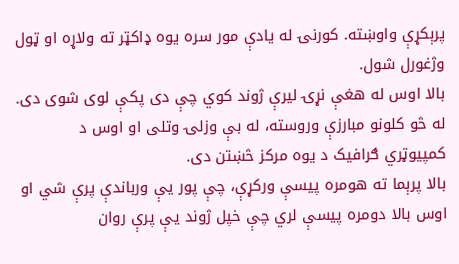پرېکړې واوښته. کورنۍ له یادې مور سره یوه ډاکټر ته ولاړه او ټول وژغورل شول.
بالا اوس له هغې نړۍ لیرې ژوند کوي چې دی پکې لوی شوی دی. له څو کلونو مبارزې وروسته، له بې وزلۍ وتلی او اوس د کمپیوټري ګرافیک د یوه مرکز څښتن دی.
بالا پرېما ته هومره پیسې ورکړې، چې پور یې ورباندې پرې شي او اوس بالا دومره پیسې لري چې خپل ژوند یې پرې روان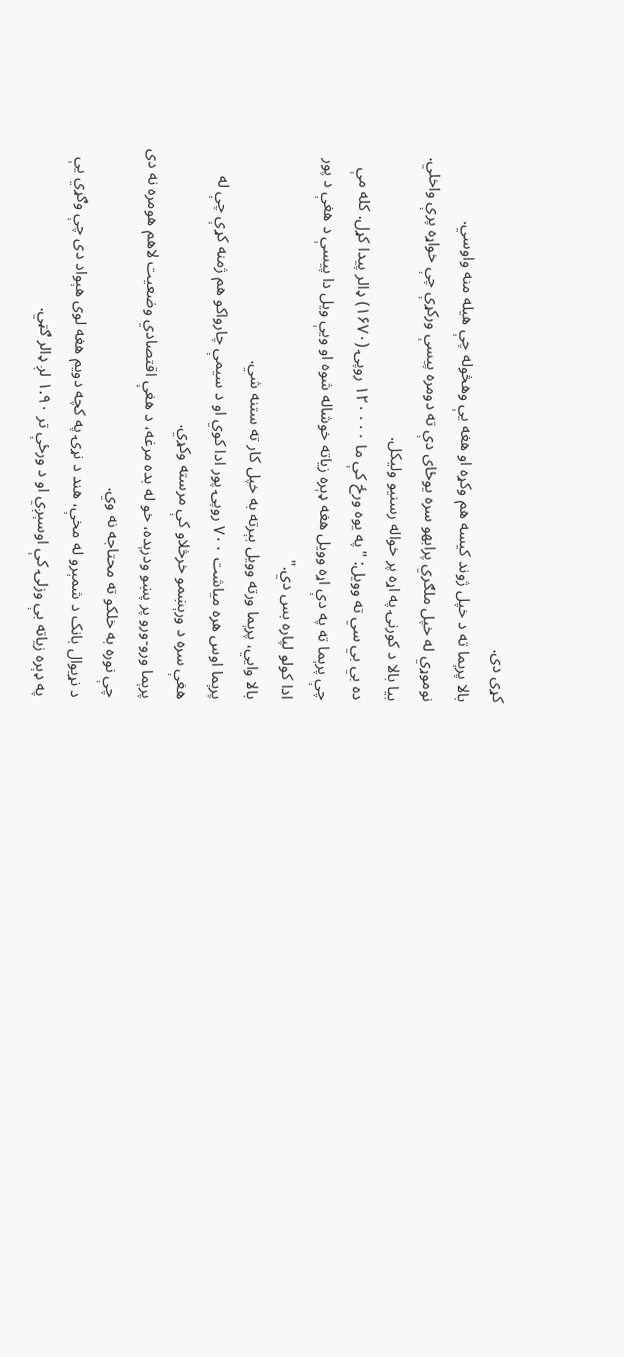کړی دی.
بالا پرېما ته د خپل ژوند کیسه هم وکړه او هغه یې وهڅوله چې هیله منه واوسي.
نوموړي له خپل ملګري پرابهو سره یوځای دې ته دومره پیسې ورکړې چې خواړه پرې واخلي. بیا بالا د کورنۍ په اړه پر خواله رسنیو ولیکل.
ده بي بي سي ته وویل: "په یوه ورځ کې ما ۱۲۰۰۰۰ روپۍ (۱۶۷۰) ډالر پیدا کړل. کله مې چې پرېما ته په دې اړه وویل هغه ډېره زیاته خوشاله شوه او ویې ویل دا پیسې د هغې د پور ادا کولو لپاره بس دي."
بالا وايي، پرېما ورته وویل بېرته به خپل کار ته ستنه شي.
پرېما اوس هره میاشت ۷۰۰ روپۍ پور ادا کوي او د سیمې چارواکو هم ژمنه کړې چې له هغې سره د ورېښمو خرڅلاو کې مرسته وکړي.
پرېما ورو-ورو پر پښو ودرېده، خو له بده مرغه، د هغې اقتصادي وضعیت لاهم هومره نه دی چې نوره به خلکو ته محتاجه نه وي.
د نړیوال بانک د شمېرو له مخې، هند د نړۍ په کچه دویم هغه لوی هېواد دی چې وګړي یې په ډېره زیاته بې وزلۍ کې اوسېږي او د ورځې تر ۱.۹۰ لږ ډالر ګټي.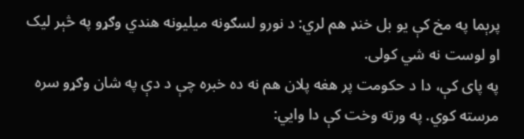پرېما په مخ کې یو بل خنډ هم لري: د نورو لسګونه میلیونه هندي وګړو په څېر لیک او لوست نه شي کولی.
په پای کې، دا د حکومت پر هغه پلان هم نه ده خبره چې د دې په شان وګړو سره مرسته کوي. په ورته وخت کې دا وايي: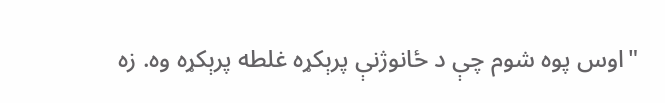"اوس پوه شوم چې د ځانوژنې پرېکړه غلطه پرېکړه وه. زه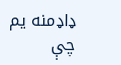ډاډمنه یم چې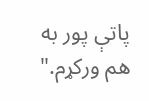پاتې پور به هم ورکړم."